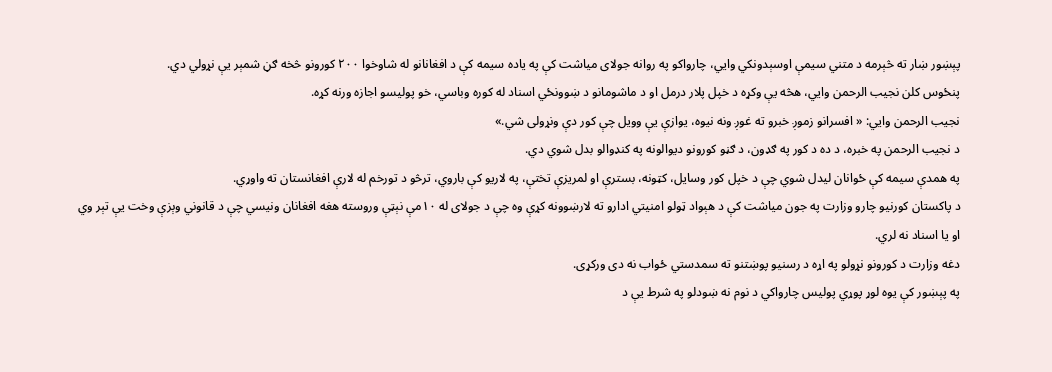پېښور ښار ته څېرمه د متني سیمې اوسېدونکي وايي، چارواکو په روانه جولای میاشت کې په یاده سیمه کې د افغانانو له شاوخوا ۲۰۰ کورونو څخه ګڼ شمېر یې نړولي دي.
پنځوس کلن نجیب الرحمن وایي، هڅه یې وکړه د خپل پلار درمل او د ماشومانو د ښوونځي اسناد له کوره وباسي، خو پولیسو اجازه ورنه کړه.
نجیب الرحمن وايي: « افسرانو زموږ خبرو ته غوږ ونه نیوه، یوازې یې وویل چې کور دې ونړولی شي.»
د نجیب الرحمن په خبره، د ده د کور په ګډون، د ګڼو کورونو دیوالونه په کنډوالو بدل شوي دي.
په همدې سیمه کې ځوانان لیدل شوي چې د خپل کور وسایل، کټونه، بسترې او لمریزې تختې، په لاریو کې باروي، ترڅو د تورخم له لارې افغانستان ته واوړي.
د پاکستان کورنیو چارو وزارت په جون میاشت کې د هېواد ټولو امنیتي ادارو ته لارښوونه کړې وه چې د جولای له ۱۰مې نېټې وروسته هغه افغانان ونیسي چې د قانوني وېزې وخت یې تېر وي او یا اسناد نه لري.
دغه وزارت د کورونو نړولو په اړه د رسنیو پوښتنو ته سمدستي ځواب نه دی ورکړی.
په پېښور کې یوه لوړ پوړي پولیس چارواکي د نوم نه ښودلو په شرط یې د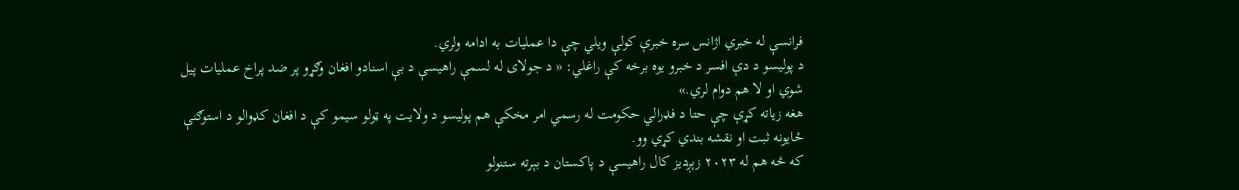فرانسې له خبري اژانس سره خبرې کولې ویلي چې دا عملیات به ادامه ولري.
د پولیسو د دې افسر د خبرو یوه برخه کې راغلي: « د جولای له لسمې راهیسې د بې اسنادو افغان وګړو پر ضد پراخ عملیات پیل شوي او لا هم دوام لري.»
هغه زیاته کړې چې حتا د فډرالي حکومت له رسمي امر مخکې هم پولیسو د ولایت په ټولو سیمو کې د افغان کډوالو د استوګنې ځایونه ثبت او نقشه بندي کړي وو.
که څه هم له ۲۰۲۳ زېږدیز کال راهیسې د پاکستان د بېرته ستنولو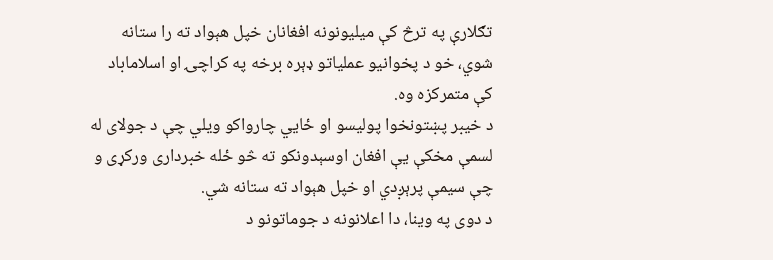تګلارې په ترڅ کې میلیونونه افغانان خپل هېواد ته را ستانه شوي، خو د پخوانیو عملیاتو ډېره برخه په کراچۍ او اسلاماباد کې متمرکزه وه.
د خیبر پښتونخوا پولیسو او ځايي چارواکو ویلي چې د جولای له لسمې مخکې یې افغان اوسېدونکو ته څو ځله خبرداری ورکړی و چې سیمې پرېږدي او خپل هېواد ته ستانه شي.
د دوی په وینا، دا اعلانونه د جوماتونو د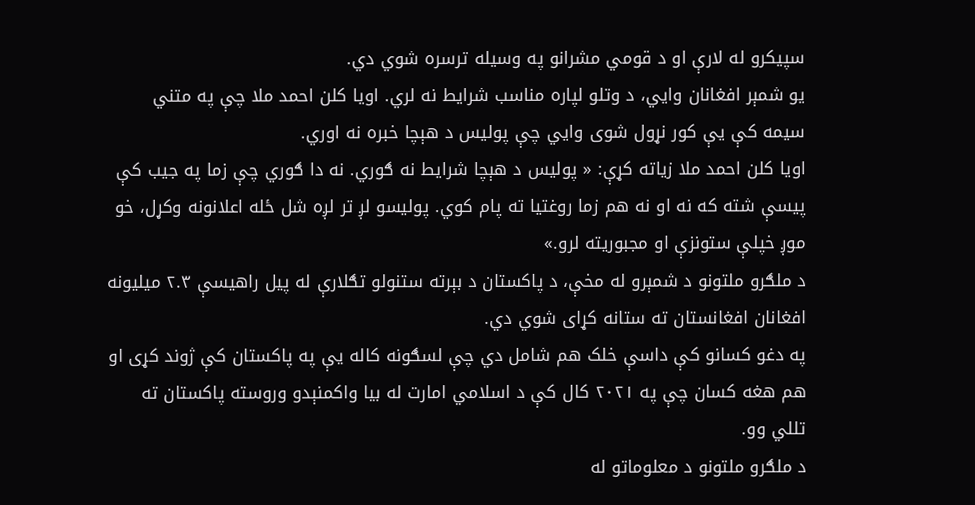سپیکرو له لارې او د قومي مشرانو په وسیله ترسره شوي دي.
یو شمېر افغانان وایي، د وتلو لپاره مناسب شرایط نه لري. اویا کلن احمد ملا چې په متني سیمه کې یې کور نړول شوی وايي چې پولیس د هېچا خبره نه اوري.
اویا کلن احمد ملا زیاته کړې: « پولیس د هېچا شرایط نه ګوري. نه دا ګوري چې زما په جیب کې پیسې شته که نه او نه هم زما روغتیا ته پام کوي. پولیسو لږ تر لږه شل ځله اعلانونه وکړل، خو موږ خپلې ستونزې او مجبوریته لرو.»
د ملګرو ملتونو د شمېرو له مخې، د پاکستان د بېرته ستنولو تګلارې له پیل راهیسې ۲.۳ میلیونه افغانان افغانستان ته ستانه کړای شوي دي.
په دغو کسانو کې داسې خلک هم شامل دي چې لسګونه کاله یې په پاکستان کې ژوند کړی او هم هغه کسان چې په ۲۰۲۱ کال کې د اسلامي امارت له بیا واکمنېدو وروسته پاکستان ته تللي وو.
د ملګرو ملتونو د معلوماتو له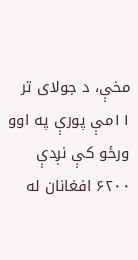مخې، د جولای تر ۱۱مې پورې په اوو ورځو کې نږدې ۶۲۰۰ افغانان له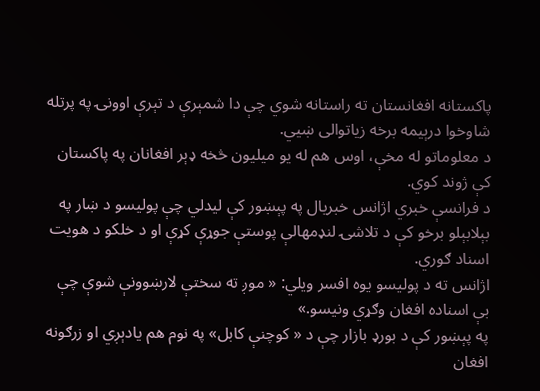پاکستانه افغانستان ته راستانه شوي چې دا شمېرې د تېرې اوونۍ په پرتله شاوخوا درېیمه برخه زیاتوالی ښيي.
د معلوماتو له مخې، اوس هم له یو میلیون څخه ډېر افغانان په پاکستان کې ژوند کوي.
د فرانسې خبري اژانس خبریال په پېښور کې لیدلي چې پولیسو د ښار په بېلابېلو برخو کې د تلاشۍ لنډمهالې پوستې جوړې کړې او د خلکو د هویت اسناد ګوري.
اژانس ته د پولیسو یوه افسر ویلي: « موږ ته سختې لارښوونې شوې چې بې اسناده افغان وګړي ونیسو.»
په پېښور کې د بورډ بازار چې د « کوچنې کابل» په نوم هم یادېږي او زرګونه افغان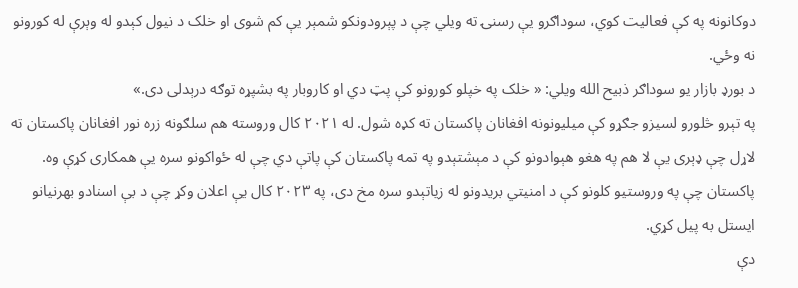دوکانونه په کې فعالیت کوي، سوداګرو یې رسنۍ ته ویلي چې د پېرودونکو شمېر یې کم شوی او خلک د نیول کېدو له وېرې له کورونو نه وځي.
د بورډ بازار یو سوداګر ذبيح الله ویلي: « خلک په خپلو کورونو کې پټ دي او کاروبار په بشپړه توګه درېدلی دی.»
په تېرو څلورو لسیزو جګړو کې میلیونونه افغانان پاکستان ته کډه شول. له ۲۰۲۱ کال وروسته هم سلګونه زره نور افغانان پاکستان ته لاړل چې ډېری یې لا هم په هغو هېوادونو کې د مېشتېدو په تمه پاکستان کې پاتې دي چې له ځواکونو سره یې همکاری کړې وه.
پاکستان چې په وروستیو کلونو کې د امنیتي بریدونو له زیاتېدو سره مخ دی، په ۲۰۲۳ کال یې اعلان وکړ چې د بې اسنادو بهرنیانو ایستل به پیل کړي.
دې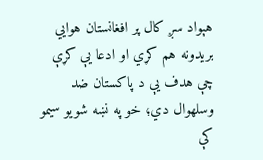هېواد سږ کال پر افغانستان هوايي بریدونه هم کړي او ادعا یې کړې چې هدف یې د پاکستان ضد وسلهوال دي؛ خو په نښه شویو سیمو کې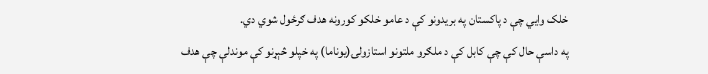خلک وايي چې د پاکستان په بریدونو کې د عامو خلکو کورونه هدف ګرځول شوي دي.
په داسې حال کې چې کابل کې د ملګرو ملتونو استازولۍ(یوناما) په خپلو څېړنو کې موندلې چې هدف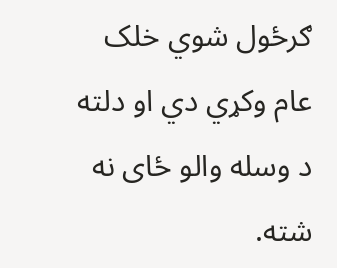ګرځول شوي خلک عام وکړي دي او دلته د وسله والو ځای نه شته.